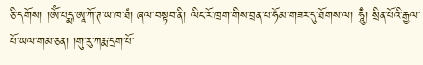ཅི་དགོས། །ཨོཾ་པདྨ་ཨཱ་ཀོ་ཊ་ཡ་ཁ་ཐཾ། ཞལ་བསྟབ་ནི། ལིང་རོ་ཁྲག་གིས་བྲན་པ་ཧོམ་གཟར་དུ་ཐོགས་ལ། ཧཱུྃ། སྲིན་པོའི་རྒྱལ་པོ་ཡལ་གམ་ཅན། །གུ་རུ་ཀརྨ་དྲག་པོ་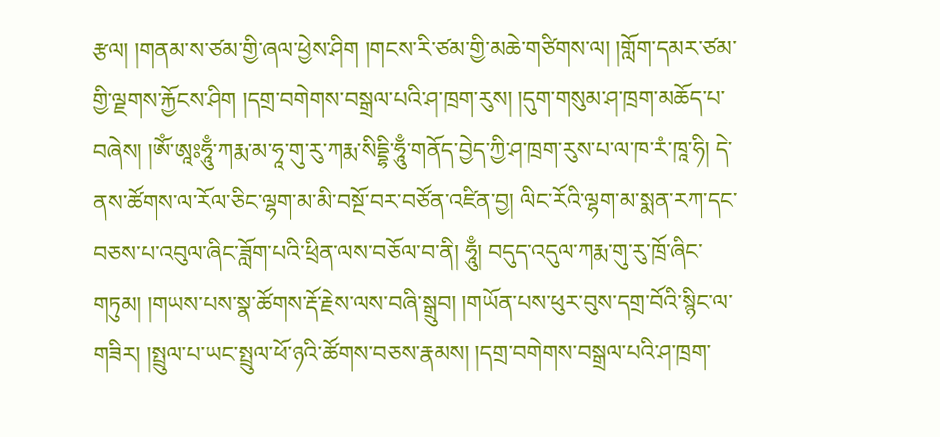རྩལ། །གནམ་ས་ཙམ་གྱི་ཞལ་ཕྱེས་ཤིག །གངས་རི་ཙམ་གྱི་མཆེ་གཙིགས་ལ། །གློག་དམར་ཙམ་གྱི་ལྗགས་རྐྱོངས་ཤིག །དགྲ་བགེགས་བསྒྲལ་པའི་ཤ་ཁྲག་རུས། །དུག་གསུམ་ཤ་ཁྲག་མཆོད་པ་བཞེས། །ཨོཾ་ཨཱཿཧཱུྃ་ཀརྨ་མ་ཧཱ་གུ་རུ་ཀརྨ་སིདྡྷི་ཧཱུྃ་གནོད་བྱེད་ཀྱི་ཤ་ཁྲག་རུས་པ་ལ་ཁ་རཾ་ཁཱ་ཧི། དེ་ནས་ཚོགས་ལ་རོལ་ཅིང་ལྷག་མ་མི་བསྔོ་བར་བཙོན་འཛིན་བྱ། ལིང་རོའི་ལྷག་མ་སྨན་རཀ་དང་བཅས་པ་འབུལ་ཞིང་ཟློག་པའི་ཕྲིན་ལས་བཅོལ་བ་ནི། ཧཱུྃ། བདུད་འདུལ་ཀརྨ་གུ་རུ་ཁྲོ་ཞིང་གཏུམ། །གཡས་པས་སྣ་ཚོགས་རྡོ་རྗེས་ལས་བཞི་སྒྲུབ། །གཡོན་པས་ཕུར་བུས་དགྲ་བོའི་སྙིང་ལ་གཟིར། །སྤྲུལ་པ་ཡང་སྤྲུལ་ཕོ་ཉའི་ཚོགས་བཅས་རྣམས། །དགྲ་བགེགས་བསྒྲལ་པའི་ཤ་ཁྲག་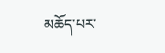མཆོད་པར་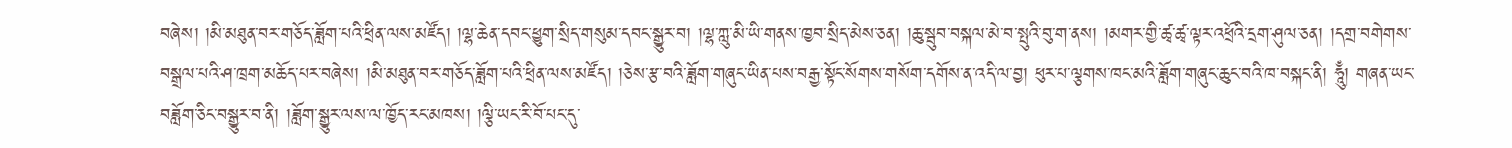བཞེས། །མི་མཐུན་བར་གཅོད་ཟློག་པའི་ཕྲིན་ལས་མཛོད། །ལྷ་ཆེན་དབང་ཕྱུག་སྲིད་གསུམ་དབང་སྒྱུར་བ། །ལྷ་ཀླུ་མི་ཡི་གནས་ཁྱབ་སྲིད་མེས་ཅན། །ཆུ་སྦུབ་བསྐལ་མེ་བ་སྤུའི་བུ་ག་ནས། །མགར་གྱི་ཚྭ་ཚྭ་ལྟར་འཕྲོའི་དྲག་ཤུལ་ཅན། །དགྲ་བགེགས་བསྒྲལ་པའི་ཤ་ཁྲག་མཆོད་པར་བཞེས། །མི་མཐུན་བར་གཅོད་ཟློག་པའི་ཕྲིན་ལས་མཛོད། །ཅེས་རྩ་བའི་ཟློག་གཞུང་ཡིན་པས་བརྒྱ་སྟོང་སོགས་གསོག་དགོས་ན་འདི་ལ་བྱ། ཕུར་པ་ལྕགས་ཁང་མའི་ཟློག་གཞུང་ཆུང་བའི་ཁ་བསྐང་ནི། ཧཱུྃ། གཞན་ཡང་བཟློག་ཅིང་བསྒྱུར་བ་ནི། །ཟློག་སྒྱུར་ལས་ལ་ཁྱོད་རང་མཁས། །ལྕི་ཡང་རི་བོ་པང་དུ་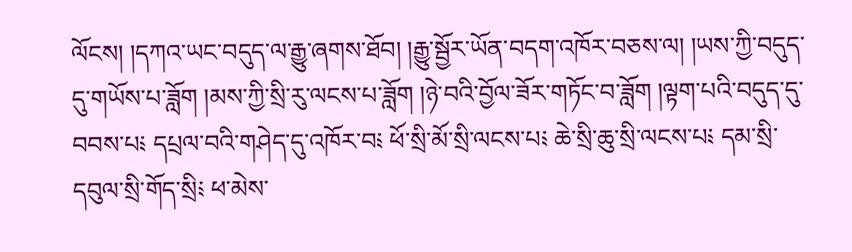ལོངས། །དཀའ་ཡང་བདུད་ལ་རྒྱུ་ཞགས་ཐོབ། །རྒྱུ་སྦྱོར་ཡོན་བདག་འཁོར་བཅས་ལ། །ཡས་ཀྱི་བདུད་དུ་གཡོས་པ་ཟློག །མས་ཀྱི་སྲི་རུ་ལངས་པ་ཟློག །ཉེ་བའི་བྱོལ་ཟོར་གཏོང་བ་ཟློག །ལྟག་པའི་བདུད་དུ་བབས་པ༴ དཔྲལ་བའི་གཤེད་དུ་འཁོར་བ༴ ཕོ་སྲི་མོ་སྲི་ལངས་པ༴ ཆེ་སྲི་ཆུ་སྲི་ལངས་པ༴ དམ་སྲི་དབུལ་སྲི་གོད་སྲི༴ ཕ་མེས་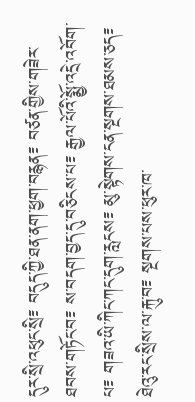དུར་སྲི་འཕུང་སྲི༴ བདུད་ཀྱི་ཐན་ནག་ཕྱག་བརྙན༴ བཙན་གྱིས་གཟེར་ཐབས་གཏོང་བ༴ ས་བདག་བྱད་དུ་བཅིངས་པ༴ རྒྱལ་པོའི་སྨྱོ་འདྲེ་འབོག་པ༴ གཟའ་ཡི་ཀིང་ཀང་དུག་རླངས༴ མུ་སྟེགས་ངན་སྔགས་ཐམས་ཅད༴ ཐེའུ་རང་སྲིས་ལ་རྐུ་བ༴ སྔགས་པས་ཕུར་ཁ་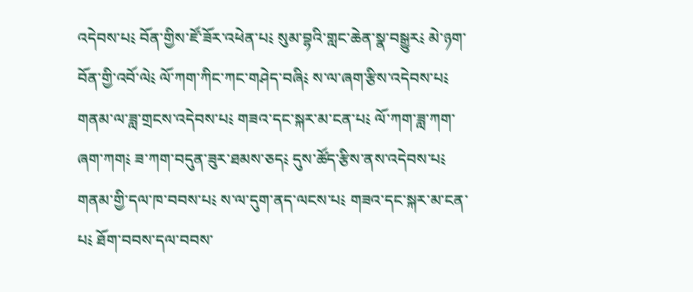འདེབས་པ༴ བོན་གྱིས་ཛོ་ཟོར་འཕེན་པ༴ སུམ་བྷའི་གླང་ཆེན་སྣ་བསྒྱུར༴ མེ་ཉག་བོན་གྱི་འབོ་ལེ༴ ལོ་ཀག་ཀིང་ཀང་གཤེད་བཞི༴ ས་ལ་ཞག་རྩིས་འདེབས་པ༴ གནམ་ལ་ཟླ་གྲངས་འདེབས་པ༴ གཟའ་དང་སྐར་མ་ངན་པ༴ ལོ་ཀག་ཟླ་ཀག་ཞག་ཀག༴ ཟ་ཀག་བདུན་ཟུར་ཐམས་ཅད༴ དུས་ཚོད་རྩིས་ནས་འདེབས་པ༴ གནམ་གྱི་དལ་ཁ་བབས་པ༴ ས་ལ་དུག་ནད་ལངས་པ༴ གཟའ་དང་སྐར་མ་ངན་པ༴ ཐོག་བབས་དལ་བབས་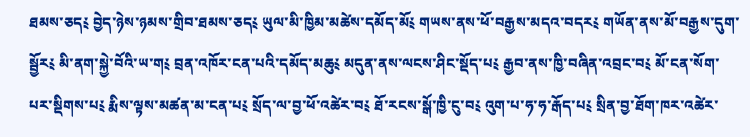ཐམས་ཅད༴ བྱེད་ཉེས་ཉམས་གྲིབ་ཐམས་ཅད༴ ཡུལ་མི་ཁྱིམ་མཚེས་དམོད་མོ༴ གཡས་ནས་ཕོ་བརྒྱས་མདའ་བདར༴ གཡོན་ནས་མོ་བརྒྱས་དུག་སྦྱོར༴ མི་ནག་སྐྱེ་བོའི་ཡ་ག༴ བྲན་འཁོར་ངན་པའི་དམོད་མཆུ༴ མདུན་ནས་ལངས་ཤིང་སྡོད་པ༴ རྒྱབ་ནས་ཁྱི་བཞིན་འབྲང་བ༴ མོ་ངན་སོག་པར་སྡིགས་པ༴ རྨིས་ལྟས་མཚན་མ་ངན་པ༴ སྲོད་ལ་བྱ་ཕོ་འཚེར་བ༴ ཐོ་རངས་སྒོ་ཁྱི་ངུ་བ༴ འུག་པ་ཧ་ཧ་རྒོད་པ༴ སྲིན་བྱ་ཐོག་ཁར་འཚེར་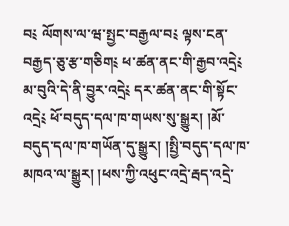བ༴ ལོགས་ལ་ཝ་སྤྱང་བརྒྱལ་བ༴ ལྟས་ངན་བརྒྱད་ཅུ་རྩ་གཅིག༴ ཕ་ཚན་ནང་གི་རྒྱབ་འདྲེ༴ མ་བུའི་དེ་ནི་བྱུར་འདྲེ༴ དར་ཚན་ནང་གི་སྟོང་འདྲེ༴ ཕོ་བདུད་དལ་ཁ་གཡས་སུ་སྒྱུར། །མོ་བདུད་དལ་ཁ་གཡོན་དུ་སྒྱུར། །སྤྱི་བདུད་དལ་ཁ་མཁའ་ལ་སྒྱུར། །ཕས་ཀྱི་འཕུང་འདྲེ་རྦད་འདྲེ་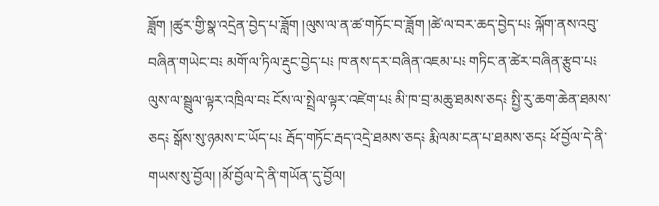ཟློག །ཚུར་གྱི་སྣ་འདྲེན་བྱེད་པ་ཟློག །ལུས་ལ་ན་ཚ་གཏོང་བ་ཟློག །ཚེ་ལ་བར་ཆད་བྱེད་པ༴ ལྐོག་ནས་འབུ་བཞིན་གཡེང་བ༴ མགོ་ལ་ཏིལ་རྡུང་བྱེད་པ༴ ཁ་ནས་དར་བཞིན་འཇམ་པ༴ གཏིང་ན་ཚེར་བཞིན་རྩུབ་པ༴ ལུས་ལ་སྦྲུལ་ལྟར་འཁྲིལ་བ༴ ངོས་ལ་སྤྲེལ་ལྟར་འཛེག་པ༴ མི་ཁ་བྲ་མཆུ་ཐམས་ཅད༴ སྤྱི་རུ་ཆག་ཆེན་ཐམས་ཅད༴ སྒོས་སུ་ཉམས་ང་ཡོད་པ༴ རྦོད་གཏོང་རྦད་འདྲེ་ཐམས་ཅད༴ རྨི་ལམ་ངན་པ་ཐམས་ཅད༴ ཕོ་བྱོལ་དེ་ནི་གཡས་སུ་བྱོལ། །མོ་བྱོལ་དེ་ནི་གཡོན་དུ་བྱོལ།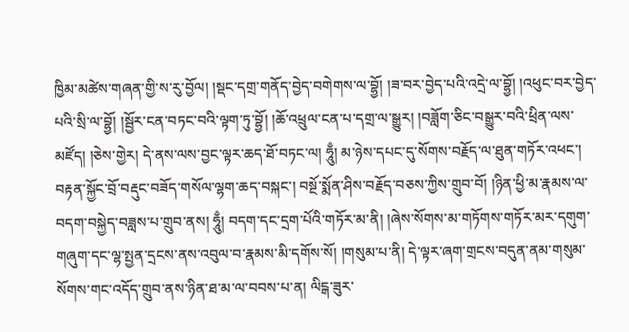ཁྱིམ་མཚེས་གཞན་གྱི་ས་རུ་བྱོལ། །སྡང་དགྲ་གནོད་བྱེད་བགེགས་ལ་བྷྱོ། །ཟ་བར་བྱེད་པའི་འདྲེ་ལ་བྷྱོ། །འཕུང་བར་བྱེད་པའི་སྲི་ལ་བྷྱོ། །སྦྱོར་ངན་བཏང་བའི་ལྟག་ཏུ་བྷྱོ། །ཆོ་འཕྲུལ་ངན་པ་དགྲ་ལ་སྒྱུར། །བཟློག་ཅིང་བསྒྱུར་བའི་ཕྲིན་ལས་མཛོད། །ཅེས་གྱེར། དེ་ནས་ལས་བྱང་ལྟར་ཆད་ཐོ་བཏང་ལ། ཧཱུྃ། མ་ཉེས་དཔང་དུ་སོགས་བརྗོད་ལ་ཐུན་གཏོར་འཕང་། བརྟན་སྐྱོང་བྲོ་བརྡུང་བཟོད་གསོལ་ལྷག་ཆད་བསྐང་། བསྔོ་སྨོན་ཤིས་བརྗོད་བཅས་ཀྱིས་གྲུབ་བོ། །ཉིན་ཕྱི་མ་རྣམས་ལ་བདག་བསྐྱེད་བཟླས་པ་གྲུབ་ནས། ཧཱུྃ། བདག་དང་དྲག་པོའི་གཏོར་མ་ནི། །ཞེས་སོགས་མ་གཏོགས་གཏོར་མར་དགུག་གཞུག་དང་ལྷ་སྤྱན་དྲངས་ནས་འབུལ་བ་རྣམས་མི་དགོས་སོ། །གསུམ་པ་ནི། དེ་ལྟར་ཞག་གྲངས་བདུན་ནམ་གསུམ་སོགས་གང་འདོད་གྲུབ་ནས་ཉིན་ཐ་མ་ལ་བབས་པ་ན། ལིངྒ་ཟུར་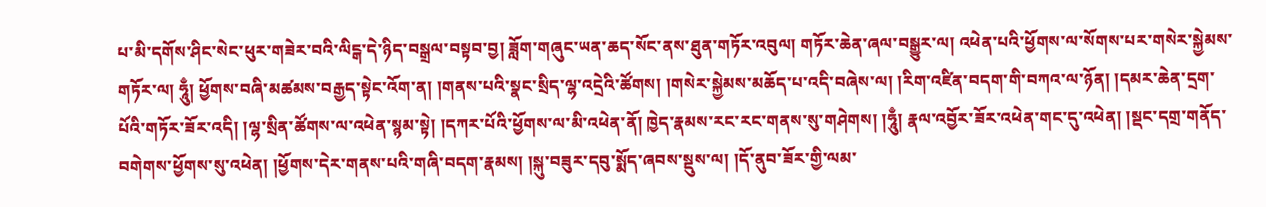པ་མི་དགོས་ཤིང་སེང་ཕུར་གཟེར་བའི་ལིངྒ་དེ་ཉིད་བསྒྲལ་བསྟབ་བྱ། ཟློག་གཞུང་ཡན་ཆད་སོང་ནས་ཐུན་གཏོར་འབུལ། གཏོར་ཆེན་ཞལ་བསྒྱུར་ལ། འཕེན་པའི་ཕྱོགས་ལ་སོགས་པར་གསེར་སྐྱེམས་གཏོར་ལ། ཧཱུྃ། ཕྱོགས་བཞི་མཚམས་བརྒྱད་སྟེང་འོག་ན། །གནས་པའི་སྣང་སྲིད་ལྷ་འདྲེའི་ཚོགས། །གསེར་སྐྱེམས་མཆོད་པ་འདི་བཞེས་ལ། །རིག་འཛིན་བདག་གི་བཀའ་ལ་ཉོན། །དམར་ཆེན་དྲག་པོའི་གཏོར་ཟོར་འདི། །ལྷ་སྲིན་ཚོགས་ལ་འཕེན་སྙམ་སྟེ། །དཀར་པོའི་ཕྱོགས་ལ་མི་འཕེན་ནོ། ཁྱེད་རྣམས་རང་རང་གནས་སུ་གཤེགས། །ཧཱུྃ། རྣལ་འབྱོར་ཟོར་འཕེན་གང་དུ་འཕེན། །སྡང་དགྲ་གནོད་བགེགས་ཕྱོགས་སུ་འཕེན། །ཕྱོགས་དེར་གནས་པའི་གཞི་བདག་རྣམས། །སྐུ་བཟུར་དབུ་སྨོད་ཞབས་སྡུས་ལ། །དོ་ནུབ་ཟོར་གྱི་ལམ་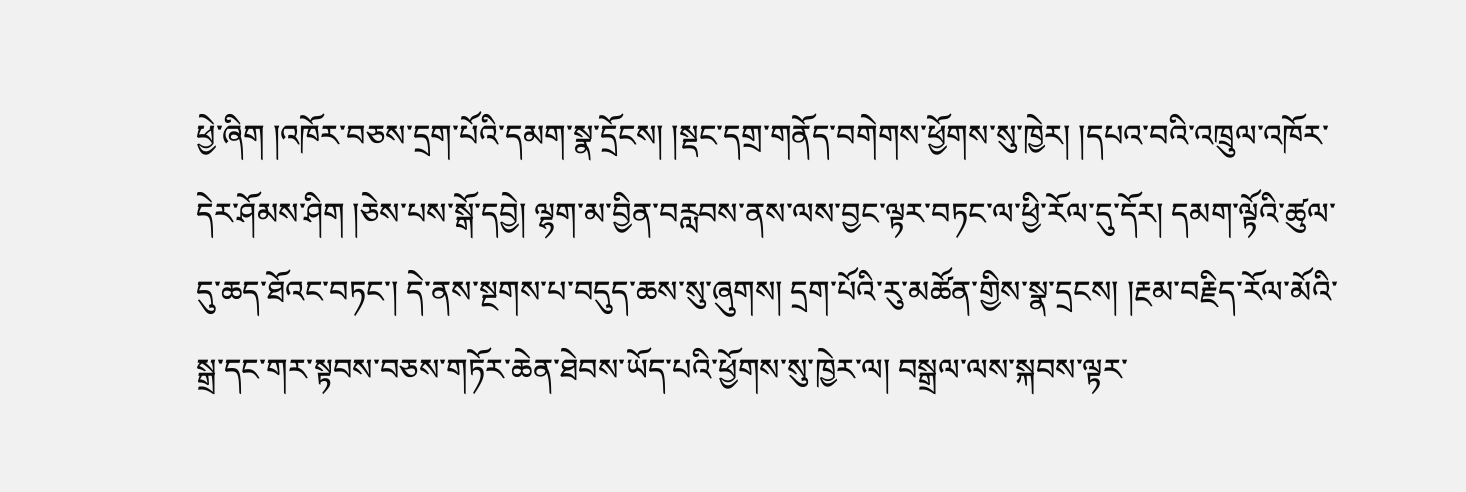ཕྱེ་ཞིག །འཁོར་བཅས་དྲག་པོའི་དམག་སྣ་དྲོངས། །སྡང་དགྲ་གནོད་བགེགས་ཕྱོགས་སུ་ཁྱེར། །དཔའ་བའི་འཁྲུལ་འཁོར་དེར་ཤོམས་ཤིག །ཅེས་པས་སྒོ་དབྱེ། ལྷག་མ་བྱིན་བརླབས་ནས་ལས་བྱང་ལྟར་བཏང་ལ་ཕྱི་རོལ་དུ་དོར། དམག་ལྟོའི་ཚུལ་དུ་ཆད་ཐོའང་བཏང་། དེ་ནས་སྔགས་པ་བདུད་ཆས་སུ་ཞུགས། དྲག་པོའི་རུ་མཚོན་གྱིས་སྣ་དྲངས། །རྔམ་བརྗིད་རོལ་མོའི་སྒྲ་དང་གར་སྟབས་བཅས་གཏོར་ཆེན་ཐེབས་ཡོད་པའི་ཕྱོགས་སུ་ཁྱེར་ལ། བསྒྲལ་ལས་སྐབས་ལྟར་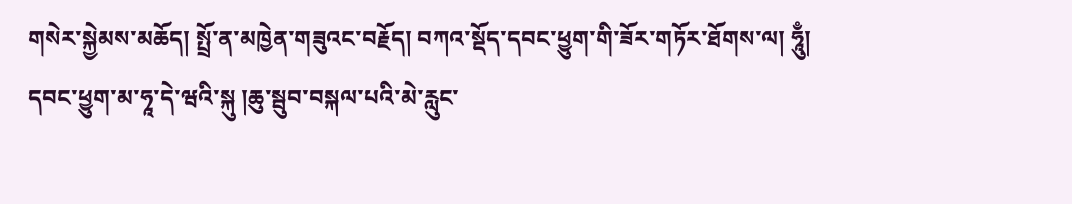གསེར་སྐྱེམས་མཆོད། སྤྲོ་ན་མཁྱེན་གཟུའང་བརྗོད། བཀའ་སྡོད་དབང་ཕྱུག་གི་ཟོར་གཏོར་ཐོགས་ལ། ཧཱུྃ། དབང་ཕྱུག་མ་ཧཱ་དེ་ཝའི་སྐུ །ཆུ་སྦུབ་བསྐལ་པའི་མེ་རླུང་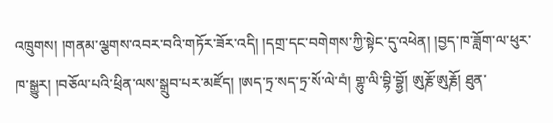འཁྲུགས། །གནམ་ལྕགས་འབར་བའི་གཏོར་ཟོར་འདི། །དགྲ་དང་བགེགས་ཀྱི་སྟེང་དུ་འཕེན། །བྱད་ཁ་ཟློག་ལ་ཕུར་ཁ་སྒྱུར། །བཅོལ་པའི་ཕྲིན་ལས་སྒྲུབ་པར་མཛོད། །ཨད་ཏྲ་སད་ཏྲ་སོ་ལེ་བཾ། གྷུ་ལི་བྷི་བྷྱོ། ཨུརྞོ་ཨུརྞོ། ཐུན་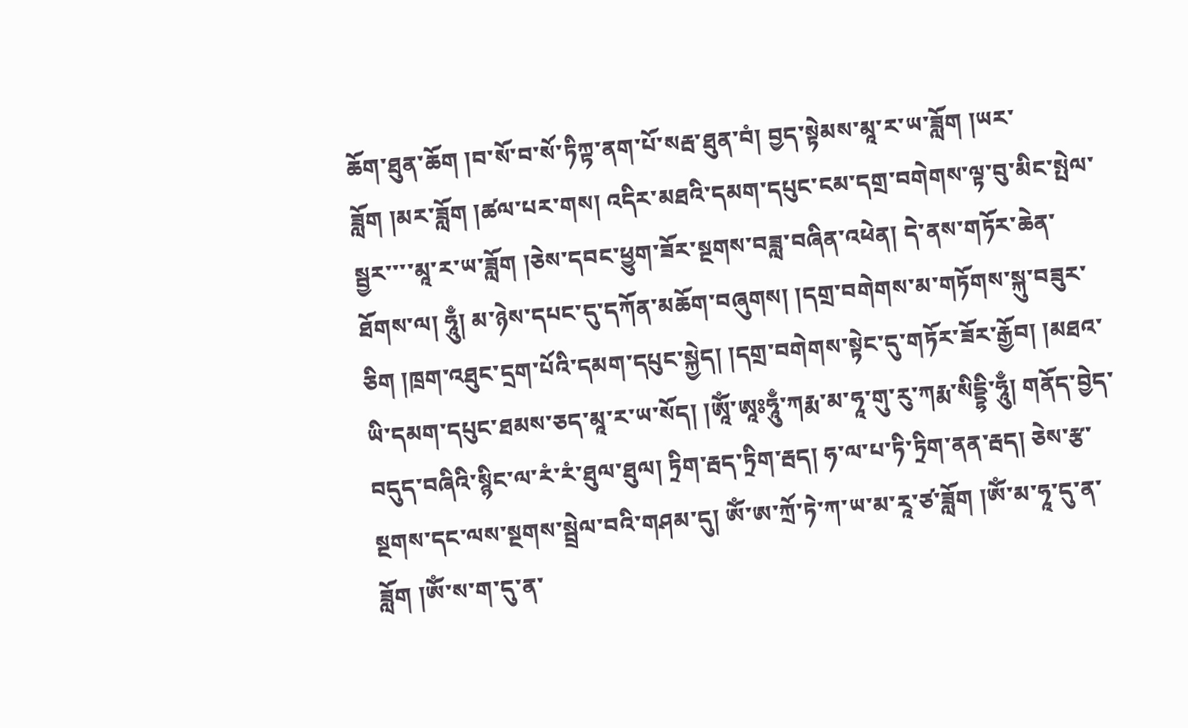ཆོག་ཐུན་ཆོག །བ་སོ་བ་སོ་ཏིཀྟ་ནག་པོ་སརྦ་ཐུན་བཾ། བྱད་སྟེམས་མཱ་ར་ཡ་ཟློག །ཡར་ཟློག །མར་ཟློག །ཚལ་པར་གས། འདིར་མཐའི་དམག་དཔུང་ངམ་དགྲ་བགེགས་ལྟ་བུ་མིང་སྤེལ་སྦྱར་་་་མཱ་ར་ཡ་ཟློག །ཅེས་དབང་ཕྱུག་ཟོར་སྔགས་བཟླ་བཞིན་འཕེན། དེ་ནས་གཏོར་ཆེན་ཐོགས་ལ། ཧཱུྃ། མ་ཉེས་དཔང་དུ་དཀོན་མཆོག་བཞུགས། །དགྲ་བགེགས་མ་གཏོགས་སྐུ་བཟུར་ཅིག །ཁྲག་འཐུང་དྲག་པོའི་དམག་དཔུང་སྐྱེད། །དགྲ་བགེགས་སྟེང་དུ་གཏོར་ཟོར་རྒྱོབ། །མཐའ་ཡི་དམག་དཔུང་ཐམས་ཅད་མཱ་ར་ཡ་སོད། །ཨཱོཾ་ཨཱཿཧཱུྃ་ཀརྨ་མ་ཧཱ་གུ་རུ་ཀརྨ་སིདྡྷི་ཧཱུྃ། གནོད་བྱེད་བདུད་བཞིའི་སྙིང་ལ་རཾ་རཾ་ཐུལ་ཐུལ། ཏྲིག་རྦད་ཏྲིག་རྦད། ཧ་ལ་པ་ཏི་ཏྲིག་ནན་རྦད། ཅེས་རྩ་སྔགས་དང་ལས་སྔགས་སྦྲེལ་བའི་གཤམ་དུ། ཨོཾ་ཨ་ཀྲོ་ཏེ་ཀ་ཡ་མ་རཱ་ཙ་ཟློག །ཨོཾ་མ་ཧཱ་དུ་ན་ཟློག །ཨོཾ་ས་ག་དུ་ན་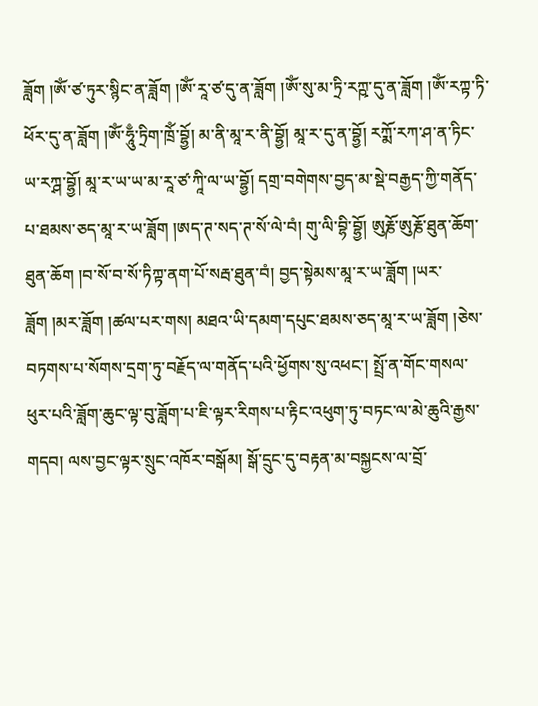ཟློག །ཨོཾ་ཙ་ཏུར་སྙིང་ན་ཟློག །ཨོཾ་རཱ་ཙ་དུ་ན་ཟློག །ཨོཾ་སུ་མ་ཏྲི་རཀྵ་དུ་ན་ཟློག །ཨོཾ་རཀྟ་ཏི་ཕོར་དུ་ན་ཟློག །ཨོཾ་ཧཱུྃ་ཏྲིག་ཁྲོཾ་བྷྱོ། མ་ནི་མཱ་ར་ནི་བྷྱོ། མཱ་ར་དུ་ན་བྷྱོ། རཀྨོ་རཀ་ཤ་ན་ཏིང་ཡ་རཀྴ་བྷྱོ། མཱ་ར་ཡ་ཡ་མ་རཱ་ཙ་ཀཱི་ལ་ཡ་བྷྱོ། དགྲ་བགེགས་བྱད་མ་སྡེ་བརྒྱད་ཀྱི་གནོད་པ་ཐམས་ཅད་མཱ་ར་ཡ་ཟློག །ཨད་ཊ་སད་ཊ་སོ་ལེ་བཾ། གུ་ལི་བྷི་བྷྱོ། ཨུརྞོ་ཨུརྞོ་ཐུན་ཆོག་ཐུན་ཆོག །བ་སོ་བ་སོ་ཏིཀྟ་ནག་པོ་སརྦ་ཐུན་བཾ། བྱད་སྟེམས་མཱ་ར་ཡ་ཟློག །ཡར་ཟློག །མར་ཟློག །ཚལ་པར་གས། མཐའ་ཡི་དམག་དཔུང་ཐམས་ཅད་མཱ་ར་ཡ་ཟློག །ཅེས་བཏགས་པ་སོགས་དྲག་ཏུ་བརྗོད་ལ་གནོད་པའི་ཕྱོགས་སུ་འཕང་། སྤྲོ་ན་གོང་གསལ་ཕུར་པའི་ཟློག་ཆུང་ལྟ་བུ་ཟློག་པ་ཇི་ལྟར་རིགས་པ་རྟིང་འཕུག་ཏུ་བཏང་ལ་མེ་ཆུའི་རྒྱས་གདབ། ལས་བྱང་ལྟར་སྲུང་འཁོར་བསྒོམ། སྒོ་དྲུང་དུ་བརྟན་མ་བསྐྱངས་ལ་བྲོ་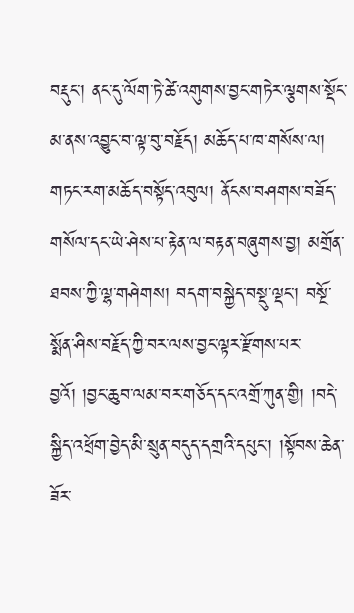བརྡུང་། ནང་དུ་ལོག་ཏེ་ཚེ་འགུགས་བྱང་གཏེར་ལྕགས་སྡོང་མ་ནས་འབྱུང་བ་ལྟ་བུ་བརྗོད། མཆོད་པ་ཁ་གསོས་ལ། གཏང་རག་མཆོད་བསྟོད་འབུལ། ནོངས་བཤགས་བཟོད་གསོལ་དང་ཡེ་ཤེས་པ་རྟེན་ལ་བརྟན་བཞུགས་བྱ། མགྲོན་ཐབས་ཀྱི་ལྷ་གཤེགས། བདག་བསྐྱེད་བསྡུ་ལྡང་། བསྔོ་སྨོན་ཤིས་བརྗོད་ཀྱི་བར་ལས་བྱང་ལྟར་རྫོགས་པར་བྱའོ། །བྱང་ཆུབ་ལམ་བར་གཅོད་དང་འགྲོ་ཀུན་གྱི། །བདེ་སྐྱིད་འཕྲོག་བྱེད་མི་སྲུན་བདུད་དགྲའི་དཔུང་། །སྟོབས་ཆེན་ཟོར་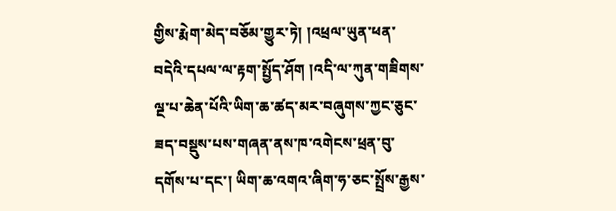གྱིས་རྨེག་མེད་བཅོམ་གྱུར་ཏེ། །འཕྲལ་ཡུན་ཕན་བདེའི་དཔལ་ལ་རྟག་སྤྱོད་ཤོག །འདི་ལ་ཀུན་གཟིགས་ལྔ་པ་ཆེན་པོའི་ཡིག་ཆ་ཚད་མར་བཞུགས་ཀྱང་ཅུང་ཟད་བསྡུས་པས་གཞན་ནས་ཁ་འགེངས་ཕྲན་བུ་དགོས་པ་དང་། ཡིག་ཆ་འགའ་ཞིག་ཧ་ཅང་སྤྲོས་རྒྱས་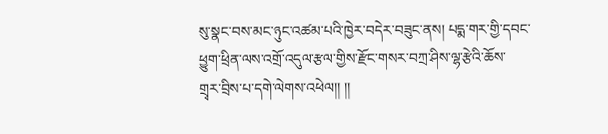སུ་སྣང་བས་མང་ཉུང་འཚམ་པའི་ཁྱེར་བདེར་བཟུང་ནས། པདྨ་གར་གྱི་དབང་ཕྱུག་ཕྲིན་ལས་འགྲོ་འདུལ་རྩལ་གྱིས་རྫོང་གསར་བཀྲ་ཤིས་ལྷ་རྩེའི་ཆོས་གྲྭར་བྲིས་པ་དགེ་ལེགས་འཕེལ།། །།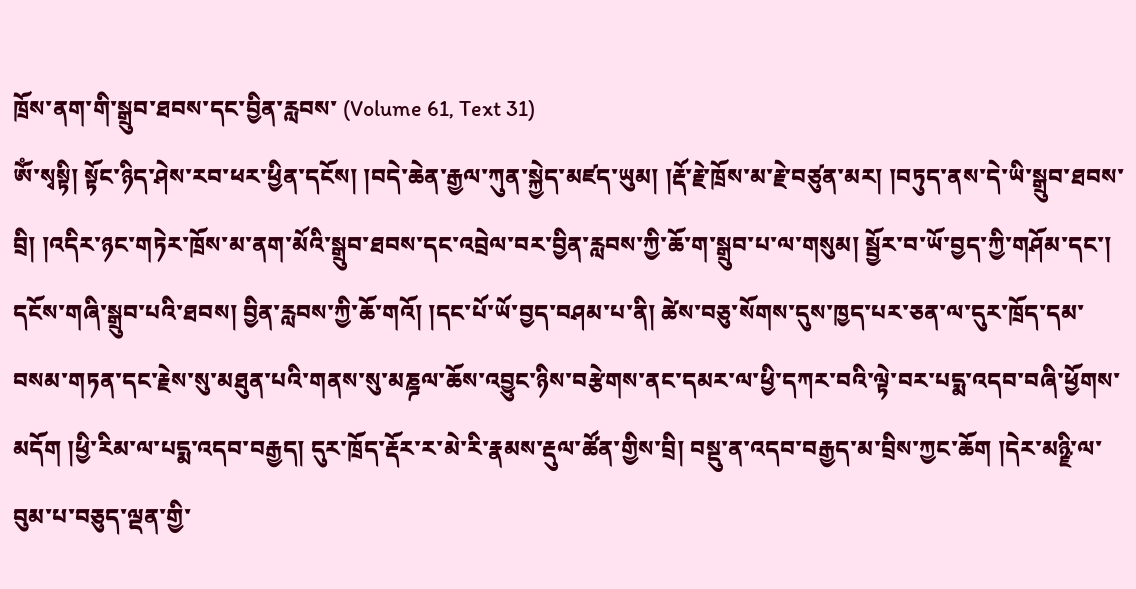ཁྲོས་ནག་གི་སྒྲུབ་ཐབས་དང་བྱིན་རླབས་ (Volume 61, Text 31)
ཨོཾ་སྭསྟི། སྟོང་ཉིད་ཤེས་རབ་ཕར་ཕྱིན་དངོས། །བདེ་ཆེན་རྒྱལ་ཀུན་སྐྱེད་མཛད་ཡུམ། །རྡོ་རྗེ་ཁྲོས་མ་རྗེ་བཙུན་མར། །བཏུད་ནས་དེ་ཡི་སྒྲུབ་ཐབས་བྲི། །འདིར་ཉང་གཏེར་ཁྲོས་མ་ནག་མོའི་སྒྲུབ་ཐབས་དང་འབྲེལ་བར་བྱིན་རླབས་ཀྱི་ཆོ་ག་སྒྲུབ་པ་ལ་གསུམ། སྦྱོར་བ་ཡོ་བྱད་ཀྱི་གཤོམ་དང་། དངོས་གཞི་སྒྲུབ་པའི་ཐབས། བྱིན་རླབས་ཀྱི་ཆོ་གའོ། །དང་པོ་ཡོ་བྱད་བཤམ་པ་ནི། ཚེས་བཅུ་སོགས་དུས་ཁྱད་པར་ཅན་ལ་དུར་ཁྲོད་དམ་བསམ་གཏན་དང་རྗེས་སུ་མཐུན་པའི་གནས་སུ་མཎྜལ་ཆོས་འབྱུང་ཉིས་བརྩེགས་ནང་དམར་ལ་ཕྱི་དཀར་བའི་ལྟེ་བར་པདྨ་འདབ་བཞི་ཕྱོགས་མདོག །ཕྱི་རིམ་ལ་པདྨ་འདབ་བརྒྱད། དུར་ཁྲོད་རྡོར་ར་མེ་རི་རྣམས་རྡུལ་ཚོན་གྱིས་བྲི། བསྡུ་ན་འདབ་བརྒྱད་མ་བྲིས་ཀྱང་ཆོག །དེར་མཉྫི་ལ་བུམ་པ་བཅུད་ལྡན་གྱི་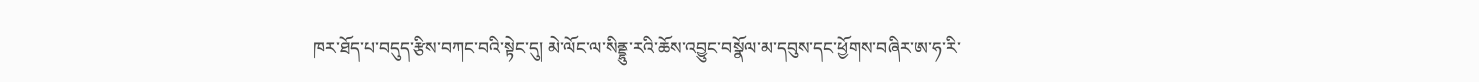ཁར་ཐོད་པ་བདུད་རྩིས་བཀང་བའི་སྟེང་དུ། མེ་ལོང་ལ་སིནྡྷུ་རའི་ཆོས་འབྱུང་བསྣོལ་མ་དབུས་དང་ཕྱོགས་བཞིར་ཨ་ཧ་རི་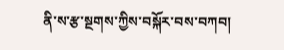ནི་ས་རྩ་སྔགས་ཀྱིས་བསྐོར་བས་བཀབ།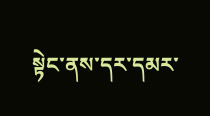སྟེང་ནས་དར་དམར་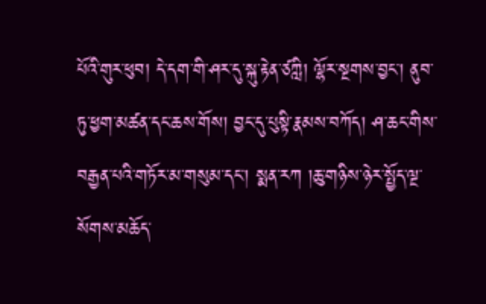པོའི་གུར་ཕུབ། དེ་དག་གི་ཤར་དུ་སྐུ་རྟེན་ཙཀླི། ལྷོར་སྔགས་བྱང་། ནུབ་ཏུ་ཕྱག་མཚན་དང་ཆས་གོས། བྱང་དུ་པུསྟི་རྣམས་བཀོད། ཤ་ཆང་གིས་བརྒྱན་པའི་གཏོར་མ་གསུམ་དང་། སྨན་རཀ །ཆུ་གཉིས་ཉེར་སྤྱོད་ལྔ་སོགས་མཆོད་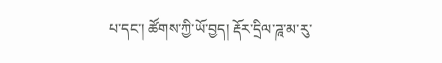པ་དང་། ཚོགས་ཀྱི་ཡོ་བྱད། རྡོར་དྲིལ་ཌཱ་མ་རུ་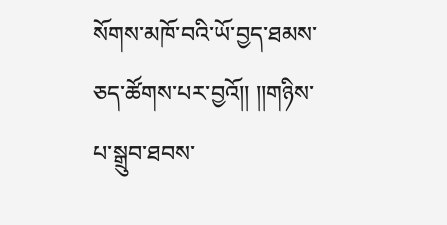སོགས་མཁོ་བའི་ཡོ་བྱད་ཐམས་ཅད་ཚོགས་པར་བྱའོ།། །།གཉིས་པ་སྒྲུབ་ཐབས་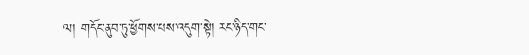ལ། གདོང་ནུབ་ཏུ་ཕྱོགས་པས་འདུག་སྟེ། རང་ཉིད་གང་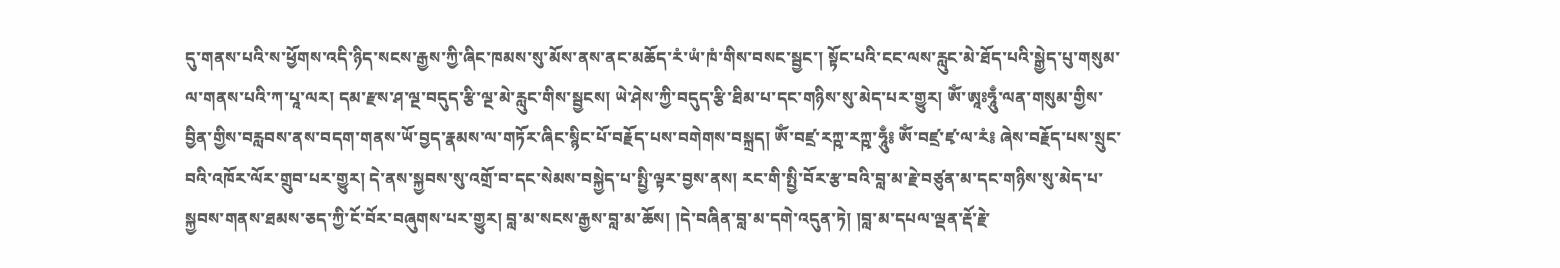དུ་གནས་པའི་ས་ཕྱོགས་འདི་ཉིད་སངས་རྒྱས་ཀྱི་ཞིང་ཁམས་སུ་མོས་ནས་ནང་མཆོད་རཾ་ཡཾ་ཁཾ་གིས་བསང་སྦྱང་། སྟོང་པའི་ངང་ལས་རླུང་མེ་ཐོད་པའི་སྒྱེད་པུ་གསུམ་ལ་གནས་པའི་ཀ་པཱ་ལར། དམ་རྫས་ཤ་ལྔ་བདུད་རྩི་ལྔ་མེ་རླུང་གིས་སྦྱངས། ཡེ་ཤེས་ཀྱི་བདུད་རྩི་ཐིམ་པ་དང་གཉིས་སུ་མེད་པར་གྱུར། ཨོཾ་ཨཱཿཧཱུྃ་ལན་གསུམ་གྱིས་བྱིན་གྱིས་བརླབས་ནས་བདག་གནས་ཡོ་བྱད་རྣམས་ལ་གཏོར་ཞིང་སྙིང་པོ་བརྗོད་པས་བགེགས་བསྐྲད། ཨོཾ་བཛྲ་རཀྵ་རཀྵ་ཧཱུྃ༔ ཨོཾ་བཛྲ་ཛྭ་ལ་རཾ༔ ཞེས་བརྗོད་པས་སྲུང་བའི་འཁོར་ལོར་གྲུབ་པར་གྱུར། དེ་ནས་སྐྱབས་སུ་འགྲོ་བ་དང་སེམས་བསྐྱེད་པ་སྤྱི་ལྟར་བྱས་ནས། རང་གི་སྤྱི་བོར་རྩ་བའི་བླ་མ་རྗེ་བཙུན་མ་དང་གཉིས་སུ་མེད་པ་སྐྱབས་གནས་ཐམས་ཅད་ཀྱི་ངོ་བོར་བཞུགས་པར་གྱུར། བླ་མ་སངས་རྒྱས་བླ་མ་ཆོས། །དེ་བཞིན་བླ་མ་དགེ་འདུན་ཏེ། །བླ་མ་དཔལ་ལྡན་རྡོ་རྗེ་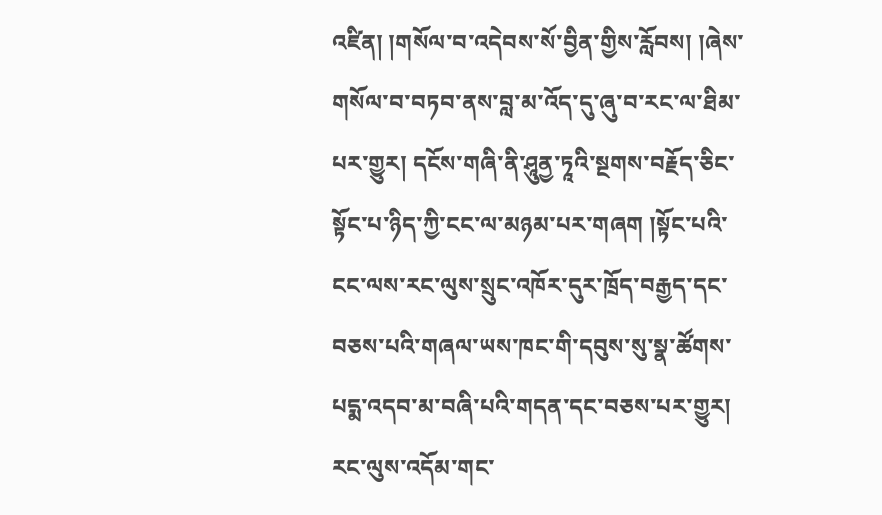འཛིན། །གསོལ་བ་འདེབས་སོ་བྱིན་གྱིས་རློབས། །ཞེས་གསོལ་བ་བཏབ་ནས་བླ་མ་འོད་དུ་ཞུ་བ་རང་ལ་ཐིམ་པར་གྱུར། དངོས་གཞི་ནི་ཤཱུནྱ་ཏཱའི་སྔགས་བརྗོད་ཅིང་སྟོང་པ་ཉིད་ཀྱི་ངང་ལ་མཉམ་པར་གཞག །སྟོང་པའི་ངང་ལས་རང་ལུས་སྲུང་འཁོར་དུར་ཁྲོད་བརྒྱད་དང་བཅས་པའི་གཞལ་ཡས་ཁང་གི་དབུས་སུ་སྣ་ཚོགས་པདྨ་འདབ་མ་བཞི་པའི་གདན་དང་བཅས་པར་གྱུར། རང་ལུས་འདོམ་གང་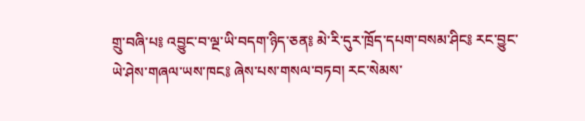གྲུ་བཞི་པ༔ འབྱུང་བ་ལྔ་ཡི་བདག་ཉིད་ཅན༔ མེ་རི་དུར་ཁྲོད་དཔག་བསམ་ཤིང༔ རང་བྱུང་ཡེ་ཤེས་གཞལ་ཡས་ཁང༔ ཞེས་པས་གསལ་བཏབ། རང་སེམས་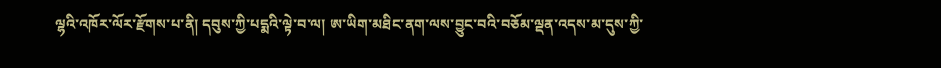ལྷའི་འཁོར་ལོར་རྫོགས་པ་ནི། དབུས་ཀྱི་པདྨའི་ལྟེ་བ་ལ། ཨ་ཡིག་མཐིང་ནག་ལས་བྱུང་བའི་བཅོམ་ལྡན་འདས་མ་དུས་ཀྱི་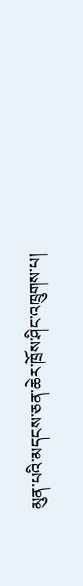མུན་པའི་མདངས་ཅན་ཆེར་ཁྲོས་ཤིང་འཁྲུགས་པ།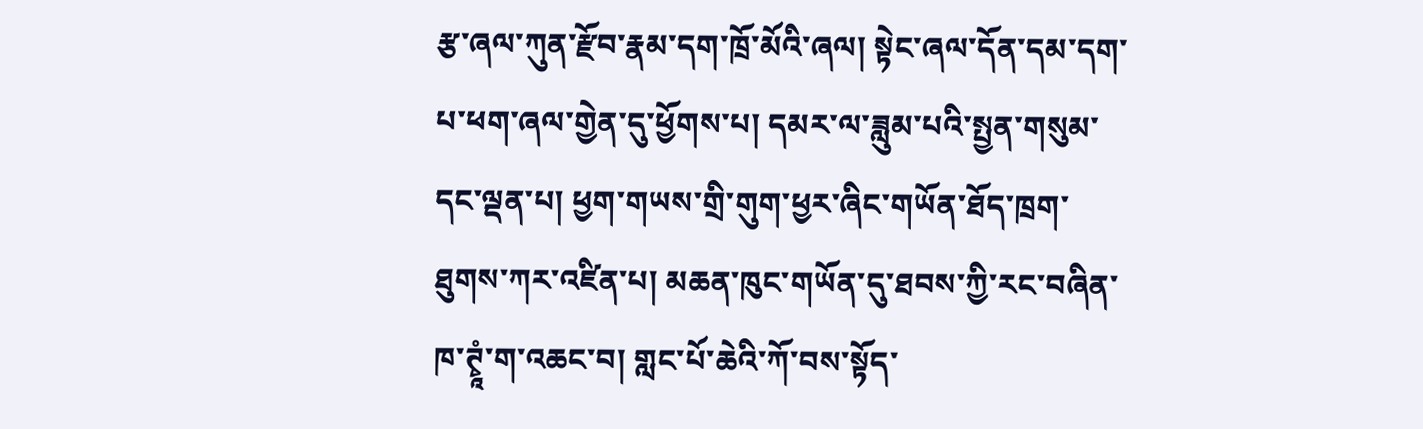རྩ་ཞལ་ཀུན་རྫོབ་རྣམ་དག་ཁྲོ་མོའི་ཞལ། སྟེང་ཞལ་དོན་དམ་དག་པ་ཕག་ཞལ་གྱེན་དུ་ཕྱོགས་པ། དམར་ལ་ཟླུམ་པའི་སྤྱན་གསུམ་དང་ལྡན་པ། ཕྱག་གཡས་གྲི་གུག་ཕྱར་ཞིང་གཡོན་ཐོད་ཁྲག་ཐུགས་ཀར་འཛིན་པ། མཆན་ཁུང་གཡོན་དུ་ཐབས་ཀྱི་རང་བཞིན་ཁ་ཊྭཱཾ་ག་འཆང་བ། གླང་པོ་ཆེའི་ཀོ་བས་སྟོད་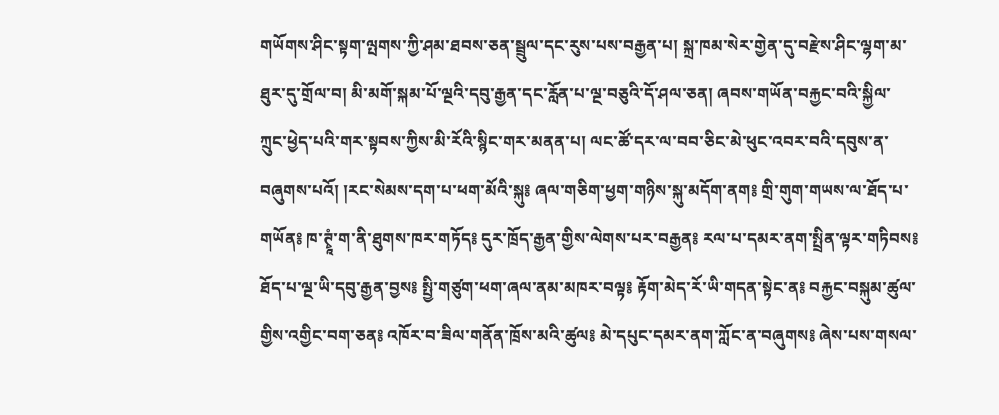གཡོགས་ཤིང་སྟག་ལྤགས་ཀྱི་ཤམ་ཐབས་ཅན་སྦྲུལ་དང་རུས་པས་བརྒྱན་པ། སྐྲ་ཁམ་སེར་གྱེན་དུ་བརྫེས་ཤིང་ལྷག་མ་ཐུར་དུ་གྲོལ་བ། མི་མགོ་སྐམ་པོ་ལྔའི་དབུ་རྒྱན་དང་རློན་པ་ལྔ་བཅུའི་དོ་ཤལ་ཅན། ཞབས་གཡོན་བརྐྱང་བའི་སྐྱིལ་ཀྲུང་ཕྱེད་པའི་གར་སྟབས་ཀྱིས་མི་རོའི་སྙིང་གར་མནན་པ། ལང་ཚོ་དར་ལ་བབ་ཅིང་མེ་ཕུང་འབར་བའི་དབུས་ན་བཞུགས་པའོ། །རང་སེམས་དག་པ་ཕག་མོའི་སྐུ༔ ཞལ་གཅིག་ཕྱག་གཉིས་སྐུ་མདོག་ནག༔ གྲི་གུག་གཡས་ལ་ཐོད་པ་གཡོན༔ ཁ་ཊྭཱཾ་ག་ནི་ཐུགས་ཁར་གཏོད༔ དུར་ཁྲོད་རྒྱན་གྱིས་ལེགས་པར་བརྒྱན༔ རལ་པ་དམར་ནག་སྤྲིན་ལྟར་གཏིབས༔ ཐོད་པ་ལྔ་ཡི་དབུ་རྒྱན་བྱས༔ སྤྱི་གཙུག་ཕག་ཞལ་ནམ་མཁར་བལྟ༔ རྟོག་མེད་རོ་ཡི་གདན་སྟེང་ན༔ བརྐྱང་བསྐུམ་ཚུལ་གྱིས་འགྱིང་བག་ཅན༔ འཁོར་བ་ཟིལ་གནོན་ཁྲོས་མའི་ཚུལ༔ མེ་དཔུང་དམར་ནག་ཀློང་ན་བཞུགས༔ ཞེས་པས་གསལ་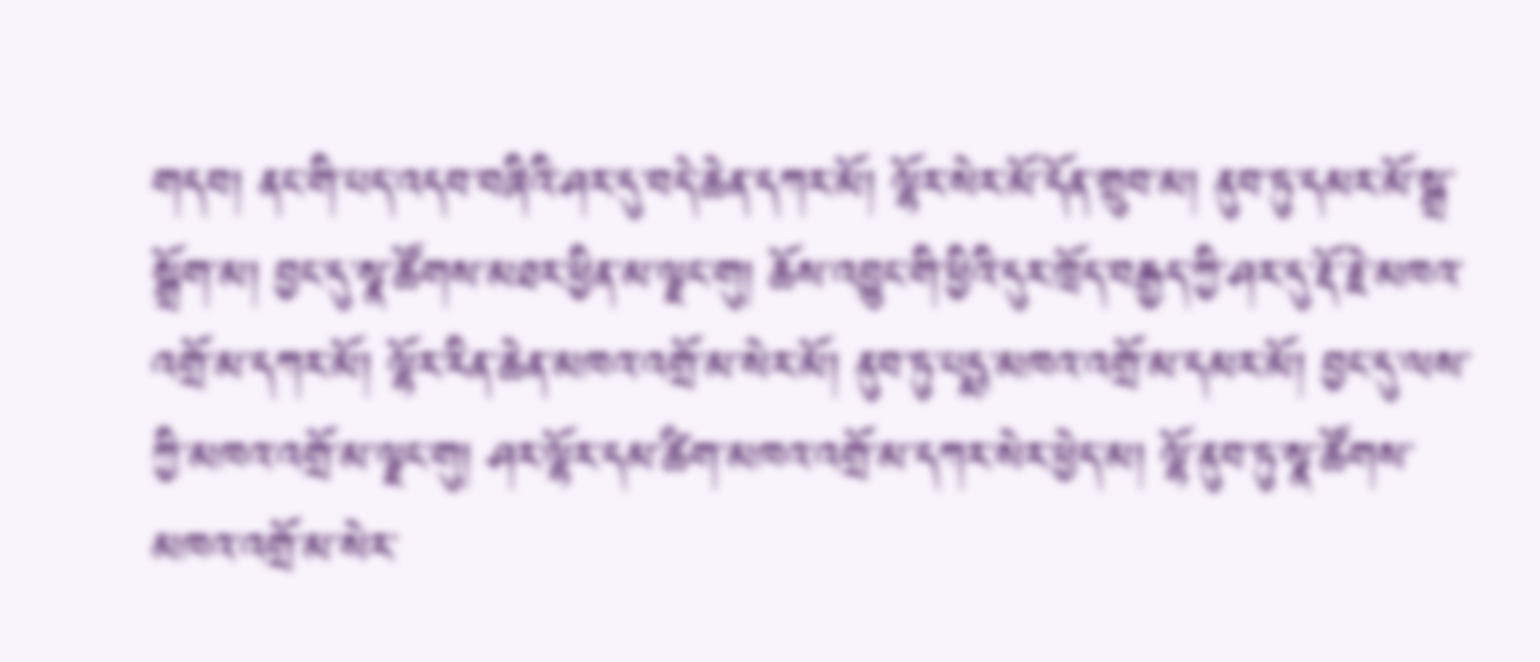གདབ། ནང་གི་པད་འདབ་བཞིའི་ཤར་དུ་བདེ་ཆེན་དཀར་མོ། ལྷོར་སེར་མོ་དོན་གྲུབ་མ། ནུབ་ཏུ་དམར་མོ་སྒྲ་སྒྲོག་མ། བྱང་དུ་སྣ་ཚོགས་མཐར་ཕྱིན་མ་ལྗང་གུ། ཆོས་འབྱུང་གི་ཕྱིའི་དུར་ཁྲོད་བརྒྱད་ཀྱི་ཤར་དུ་རྡོ་རྗེ་མཁའ་འགྲོ་མ་དཀར་མོ། ལྷོར་རིན་ཆེན་མཁའ་འགྲོ་མ་སེར་མོ། ནུབ་ཏུ་པདྨ་མཁའ་འགྲོ་མ་དམར་མོ། བྱང་དུ་ལས་ཀྱི་མཁའ་འགྲོ་མ་ལྗང་གུ། ཤར་ལྷོར་དམ་ཚིག་མཁའ་འགྲོ་མ་དཀར་སེར་ཕྱེད་མ། ལྷོ་ནུབ་ཏུ་སྣ་ཚོགས་མཁའ་འགྲོ་མ་སེར་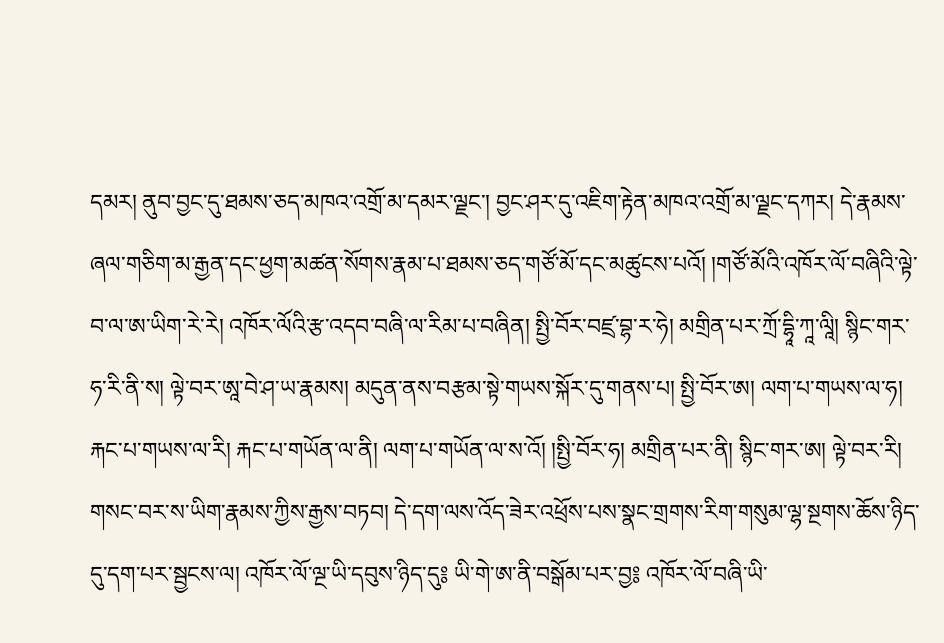དམར། ནུབ་བྱང་དུ་ཐམས་ཅད་མཁའ་འགྲོ་མ་དམར་ལྗང་། བྱང་ཤར་དུ་འཇིག་རྟེན་མཁའ་འགྲོ་མ་ལྗང་དཀར། དེ་རྣམས་ཞལ་གཅིག་མ་རྒྱན་དང་ཕྱག་མཚན་སོགས་རྣམ་པ་ཐམས་ཅད་གཙོ་མོ་དང་མཚུངས་པའོ། །གཙོ་མོའི་འཁོར་ལོ་བཞིའི་ལྟེ་བ་ལ་ཨ་ཡིག་རེ་རེ། འཁོར་ལོའི་རྩ་འདབ་བཞི་ལ་རིམ་པ་བཞིན། སྤྱི་བོར་བཛྲ་བྷ་ར་ཧེ། མགྲིན་པར་ཀྲོ་དྷཱི་ཀཱ་ལཱི། སྙིང་གར་ཧ་རི་ནི་ས། ལྟེ་བར་ཨཱ་བེ་ཤ་ཡ་རྣམས། མདུན་ནས་བརྩམ་སྟེ་གཡས་སྐོར་དུ་གནས་པ། སྤྱི་བོར་ཨ། ལག་པ་གཡས་ལ་ཧ། རྐང་པ་གཡས་ལ་རི། རྐང་པ་གཡོན་ལ་ནི། ལག་པ་གཡོན་ལ་ས་འོ། །སྤྱི་བོར་ཧ། མགྲིན་པར་ནི། སྙིང་གར་ཨ། ལྟེ་བར་རི། གསང་བར་ས་ཡིག་རྣམས་ཀྱིས་རྒྱས་བཏབ། དེ་དག་ལས་འོད་ཟེར་འཕྲོས་པས་སྣང་གྲགས་རིག་གསུམ་ལྷ་སྔགས་ཆོས་ཉིད་དུ་དག་པར་སྦྱངས་ལ། འཁོར་ལོ་ལྔ་ཡི་དབུས་ཉིད་དུ༔ ཡི་གེ་ཨ་ནི་བསྒོམ་པར་བྱ༔ འཁོར་ལོ་བཞི་ཡི་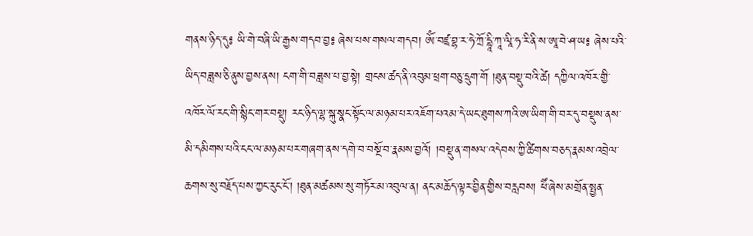གནས་ཉིད་དུ༔ ཡི་གེ་བཞི་ཡི་རྒྱས་གདབ་བྱ༔ ཞེས་པས་གསལ་གདབ། ཨོཾ་བཛྲ་བྷ་ར་ཧེ་ཀྲོ་དྷཱི་ཀཱ་ལཱི་ཧ་རི་ནི་ས་ཨཱ་བེ་ཤ་ཡ༔ ཞེས་པའི་ཡིད་བཟླས་ཅི་ནུས་བྱས་ནས། ངག་གི་བཟླས་པ་བྱ་སྟེ། གྲངས་ཚད་ནི་འབུམ་ཕྲག་བཅུ་དྲུག་གོ །ཐུན་བསྡུ་བའི་ཚེ། དཀྱིལ་འཁོར་གྱི་འཁོར་ལོ་རང་གི་སྙིང་གར་བསྡུ། རང་ཉིད་ལྷ་སྐུ་སྣང་སྟོང་ལ་མཉམ་པར་འཇོག་པའམ་དེ་ཡང་ཐུགས་ཀའི་ཨ་ཡིག་གི་བར་དུ་བསྡུས་ནས་མི་དམིགས་པའི་ངང་ལ་མཉམ་པར་གཞག་ནས་དགེ་བ་བསྔོ་བ་རྣམས་བྱའོ། །བསྡུ་ན་གསལ་འདེབས་ཀྱི་ཚིགས་བཅད་རྣམས་འབྲེལ་ཆགས་སུ་བརྗོད་པས་ཀྱང་རུང་ངོ་། །ཐུན་མཚམས་སུ་གཏོར་མ་འབུལ་ན། ནང་མཆོད་ལྟར་བྱིན་གྱིས་བརླབས། ཕཻཾ་ཞེས་མགྲོན་སྤྱན་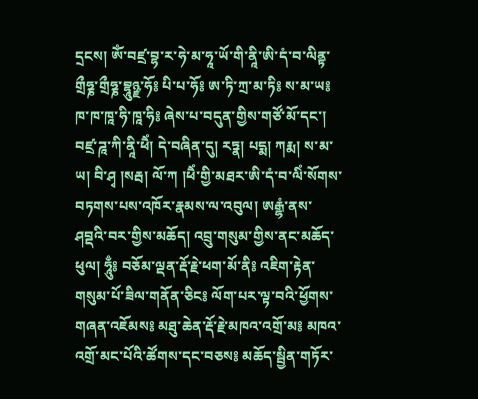དྲངས། ཨོཾ་བཛྲ་བྷ་ར་ཧེ་མ་ཧཱ་ཡོ་གི་ནཱི་ཨི་དཾ་བ་ལིནྟ་གྲྀཧྞ་གྲྀཧྞ་བྷཱུཉྫ་ཧོ༔ པི་པ་ཧོ༔ ཨ་ཏི་ཀྲ་མ་ཏི༔ ས་མ་ཡ༔ ཁ་ཁ་ཁཱ་ཧི་ཁཱ་ཧི༔ ཞེས་པ་བདུན་གྱིས་གཙོ་མོ་དང་། བཛྲ་ཌཱ་ཀི་ནཱི་ཕཻཾ། དེ་བཞིན་དུ། རཏྣ། པདྨ། ཀརྨ། ས་མ་ཡ། བི་ཤྭ །སརྦ། ལོ་ཀ །ཕཻཾ་གྱི་མཐར་ཨི་དཾ་བ་ལིཾ་སོགས་བཏགས་པས་འཁོར་རྣམས་ལ་འབུལ། ཨརྒྷཾ་ནས་ཤབྡའི་བར་གྱིས་མཆོད། འབྲུ་གསུམ་གྱིས་ནང་མཆོད་ཕུལ། ཧཱུྃ༔ བཅོམ་ལྡན་རྡོ་རྗེ་ཕག་མོ་ནི༔ འཇིག་རྟེན་གསུམ་པོ་ཟིལ་གནོན་ཅིང༔ ལོག་པར་ལྟ་བའི་ཕྱོགས་གཞན་འཇོམས༔ མཐུ་ཆེན་རྡོ་རྗེ་མཁའ་འགྲོ་མ༔ མཁའ་འགྲོ་མང་པོའི་ཚོགས་དང་བཅས༔ མཆོད་སྦྱིན་གཏོར་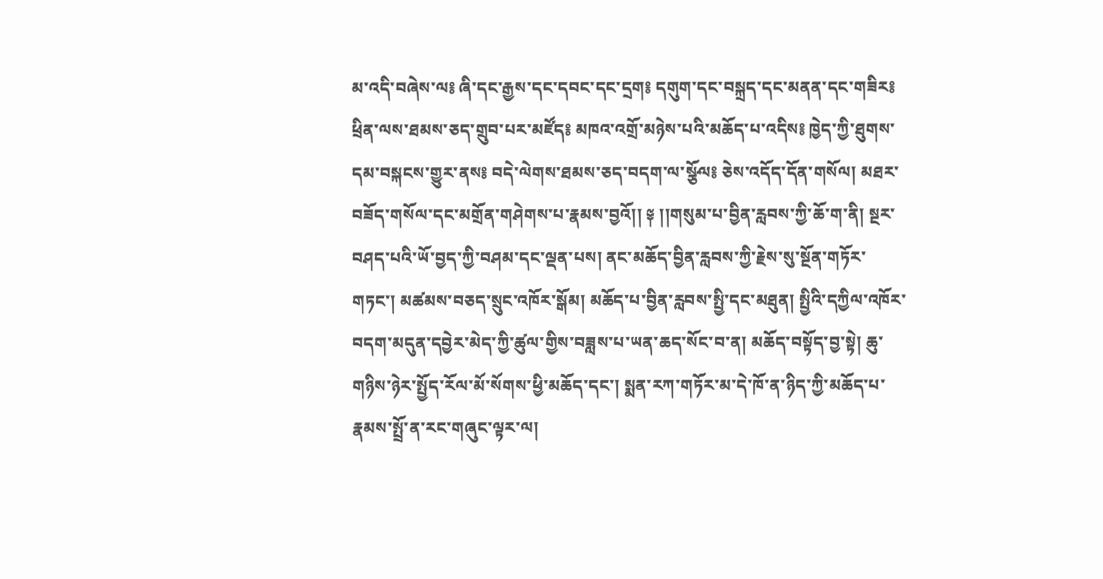མ་འདི་བཞེས་ལ༔ ཞི་དང་རྒྱས་དང་དབང་དང་དྲག༔ དགུག་དང་བསྐྲད་དང་མནན་དང་གཟིར༔ ཕྲིན་ལས་ཐམས་ཅད་གྲུབ་པར་མཛོད༔ མཁའ་འགྲོ་མཉེས་པའི་མཆོད་པ་འདིས༔ ཁྱེད་ཀྱི་ཐུགས་དམ་བསྐངས་གྱུར་ནས༔ བདེ་ལེགས་ཐམས་ཅད་བདག་ལ་སྩོལ༔ ཅེས་འདོད་དོན་གསོལ། མཐར་བཟོད་གསོལ་དང་མགྲོན་གཤེགས་པ་རྣམས་བྱའོ།། ༈ །།གསུམ་པ་བྱིན་རླབས་ཀྱི་ཆོ་ག་ནི། སྔར་བཤད་པའི་ཡོ་བྱད་ཀྱི་བཤམ་དང་ལྡན་པས། ནང་མཆོད་བྱིན་རླབས་ཀྱི་རྗེས་སུ་སྔོན་གཏོར་གཏང་། མཚམས་བཅད་སྲུང་འཁོར་སྒོམ། མཆོད་པ་བྱིན་རླབས་སྤྱི་དང་མཐུན། སྤྱིའི་དཀྱིལ་འཁོར་བདག་མདུན་དབྱེར་མེད་ཀྱི་ཚུལ་གྱིས་བཟླས་པ་ཡན་ཆད་སོང་བ་ན། མཆོད་བསྟོད་བྱ་སྟེ། ཆུ་གཉིས་ཉེར་སྤྱོད་རོལ་མོ་སོགས་ཕྱི་མཆོད་དང་། སྨན་རཀ་གཏོར་མ་དེ་ཁོ་ན་ཉིད་ཀྱི་མཆོད་པ་རྣམས་སྤྲོ་ན་རང་གཞུང་ལྟར་ལ།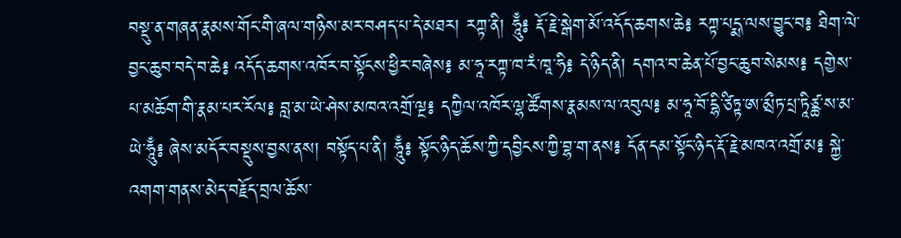བསྡུ་ན་གཞན་རྣམས་གོང་གི་ཞལ་གཉིས་མར་བཤད་པ་དེ་མཐར། རཀྟ་ནི། ཧཱུྃ༔ རྡོ་རྗེ་སྒེག་མོ་འདོད་ཆགས་ཆེ༔ རཀྟ་པདྨ་ལས་བྱུང་བ༔ ཐིག་ལེ་བྱང་ཆུབ་བདེ་བ་ཆེ༔ འདོད་ཆགས་འཁོར་བ་སྟོངས་ཕྱིར་བཞེས༔ མ་ཧཱ་རཀྟ་ཁ་རཾ་ཁཱ་ཧི༔ དེ་ཉིད་ནི། དགའ་བ་ཆེན་པོ་བྱང་ཆུབ་སེམས༔ དགྱེས་པ་མཆོག་གི་རྣམ་པར་རོལ༔ བླ་མ་ཡེ་ཤེས་མཁའ་འགྲོ་ལྔ༔ དཀྱིལ་འཁོར་ལྷ་ཚོགས་རྣམས་ལ་འབུལ༔ མ་ཧཱ་བོ་དྷི་ཙིཏྟ་ཨ་མྲྀཏ་པྲ་ཏཱིཙྪ་ས་མ་ཡེ་ཧཱུྃ༔ ཞེས་མདོར་བསྡུས་བྱས་ནས། བསྟོད་པ་ནི། ཧཱུྃ༔ སྟོང་ཉིད་ཆོས་ཀྱི་དབྱིངས་ཀྱི་བྷ་ག་ནས༔ དོན་དམ་སྟོང་ཉིད་རྡོ་རྗེ་མཁའ་འགྲོ་མ༔ སྐྱེ་འགག་གནས་མེད་བརྗོད་བྲལ་ཆོས་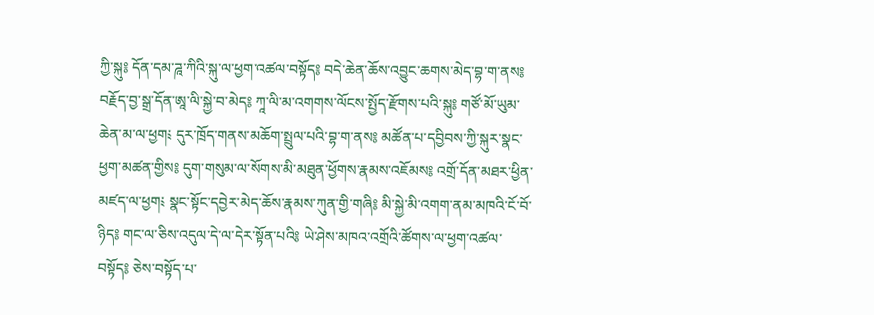ཀྱི་སྐུ༔ དོན་དམ་ཌཱ་ཀིའི་སྐུ་ལ་ཕྱག་འཚལ་བསྟོད༔ བདེ་ཆེན་ཆོས་འབྱུང་ཆགས་མེད་བྷ་ག་ནས༔ བརྗོད་བྱ་སྒྲ་དོན་ཨཱ་ལི་སྐྱེ་བ་མེད༔ ཀཱ་ལི་མ་འགགས་ལོངས་སྤྱོད་རྫོགས་པའི་སྐུ༔ གཙོ་མོ་ཡུམ་ཆེན་མ་ལ་ཕྱག༴ དུར་ཁྲོད་གནས་མཆོག་སྤྲུལ་པའི་བྷ་ག་ནས༔ མཚོན་པ་དབྱིབས་ཀྱི་སྐུར་སྣང་ཕྱག་མཚན་གྱིས༔ དུག་གསུམ་ལ་སོགས་མི་མཐུན་ཕྱོགས་རྣམས་འཇོམས༔ འགྲོ་དོན་མཐར་ཕྱིན་མཛད་ལ་ཕྱག༴ སྣང་སྟོང་དབྱེར་མེད་ཆོས་རྣམས་ཀུན་གྱི་གཞི༔ མི་སྐྱེ་མི་འགག་ནམ་མཁའི་ངོ་བོ་ཉིད༔ གང་ལ་ཅིས་འདུལ་དེ་ལ་དེར་སྟོན་པའི༔ ཡེ་ཤེས་མཁའ་འགྲོའི་ཚོགས་ལ་ཕྱག་འཚལ་བསྟོད༔ ཅེས་བསྟོད་པ་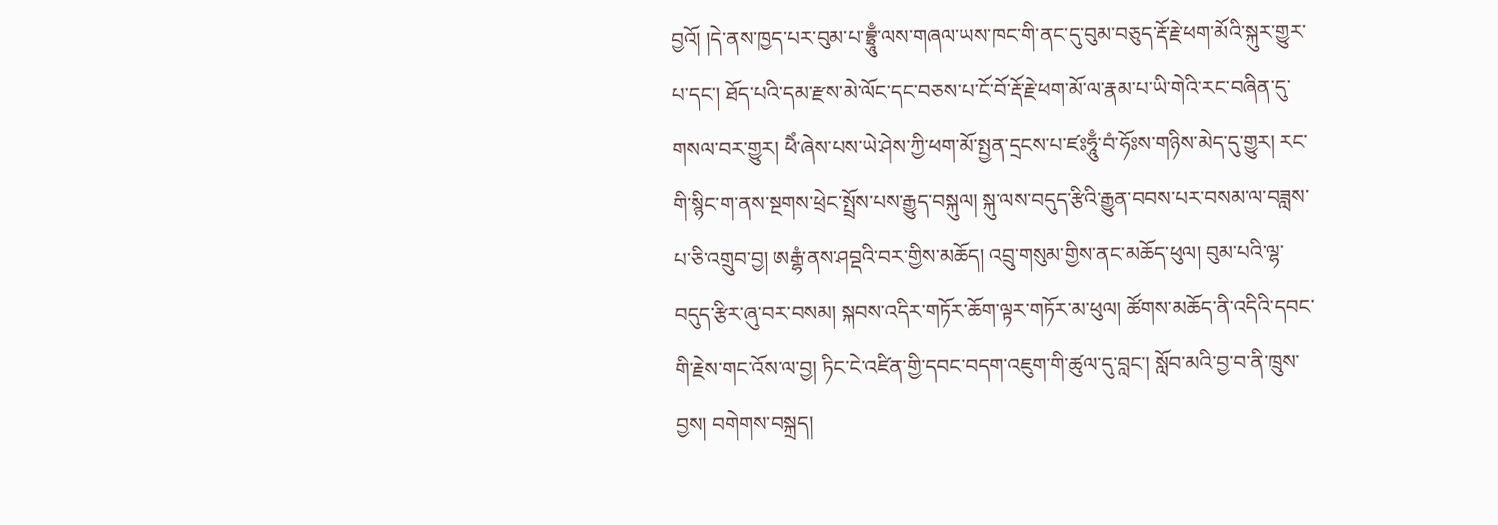བྱའོ། །དེ་ནས་ཁྱད་པར་བུམ་པ་བྷྲཱུྃ་ལས་གཞལ་ཡས་ཁང་གི་ནང་དུ་བུམ་བཅུད་རྡོ་རྗེ་ཕག་མོའི་སྐུར་གྱུར་པ་དང་། ཐོད་པའི་དམ་རྫས་མེ་ལོང་དང་བཅས་པ་ངོ་བོ་རྡོ་རྗེ་ཕག་མོ་ལ་རྣམ་པ་ཡི་གེའི་རང་བཞིན་དུ་གསལ་བར་གྱུར། ཕཻཾ་ཞེས་པས་ཡེ་ཤེས་ཀྱི་ཕག་མོ་སྤྱན་དྲངས་པ་ཛཿཧཱུྃ་བཾ་ཧོཿས་གཉིས་མེད་དུ་གྱུར། རང་གི་སྙིང་ག་ནས་སྔགས་ཕྲེང་སྤྲོས་པས་རྒྱུད་བསྐུལ། སྐུ་ལས་བདུད་རྩིའི་རྒྱུན་བབས་པར་བསམ་ལ་བཟླས་པ་ཅི་འགྲུབ་བྱ། ཨརྒྷཾ་ནས་ཤབྡའི་བར་གྱིས་མཆོད། འབྲུ་གསུམ་གྱིས་ནང་མཆོད་ཕུལ། བུམ་པའི་ལྷ་བདུད་རྩིར་ཞུ་བར་བསམ། སྐབས་འདིར་གཏོར་ཆོག་ལྟར་གཏོར་མ་ཕུལ། ཚོགས་མཆོད་ནི་འདིའི་དབང་གི་རྗེས་གང་འོས་ལ་བྱ། ཏིང་ངེ་འཛིན་གྱི་དབང་བདག་འཇུག་གི་ཚུལ་དུ་བླང་། སློབ་མའི་བྱ་བ་ནི་ཁྲུས་བྱས། བགེགས་བསྐྲད།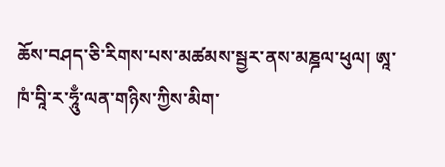ཆོས་བཤད་ཅི་རིགས་པས་མཚམས་སྦྱར་ནས་མཎྜལ་ཕུལ། ཨཱ་ཁཾ་བཱི་ར་ཧཱུྃ་ལན་གཉིས་ཀྱིས་མིག་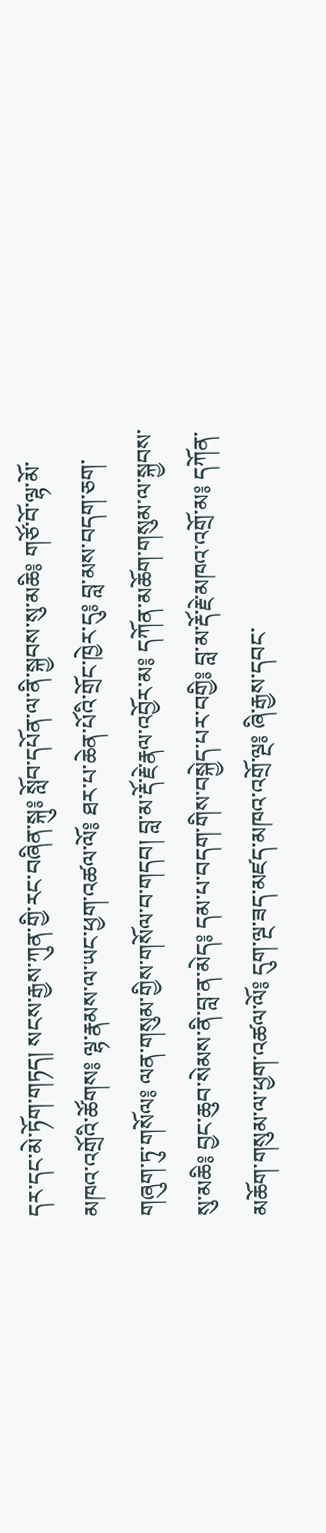དར་དང་མེ་ཏོག་གཏད། སངས་རྒྱས་ཀུན་གྱི་རང་བཞིན་སྐུ༔ སློབ་དཔོན་ལ་ནི་སྐྱབས་སུ་མཆི༔ གཙོ་བོ་ལྷ་མོ་མཁའ་འགྲོའི་ཚོགས༔ ལྷ་རྣམས་ལ་ཡང་ཕྱག་འཚལ་ལོ༔ ཐར་པ་ཆེན་པོའི་གྲོང་ཁྱེར་དུ༔ བླ་མས་བདག་ཅག་གཞུག་ཏུ་གསོལ༔ ལན་གསུམ་གྱིས་གསོལ་བ་གདབ། བླ་མ་རྡོ་རྗེ་རྣལ་འབྱོར་མ༔ དཀོན་མཆོག་གསུམ་ལ་སྐྱབས་སུ་མཆི༔ བྱང་ཆུབ་སེམས་ནི་བླ་ན་མེད༔ དམ་པ་བདག་གིས་བསྐྱེད་པར་བགྱི༔ བླ་མ་རྡོ་རྗེ་མཁའ་འགྲོ་མ༔ དཀོན་མཆོག་གསུམ་ལ་ཕྱག་འཚལ་ལོ༔ དུག་ལྔ་ཟད་མཛད་མཁའ་འགྲོ་ལྔ༔ ཞི་རྒྱས་དབང་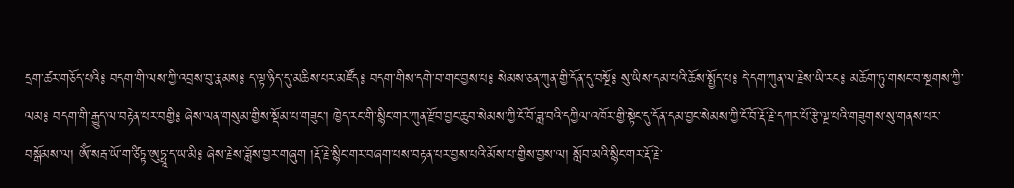དྲག་ཚར་གཅོད་པའི༔ བདག་གི་ལས་ཀྱི་འབྲས་བུ་རྣམས༔ ད་ལྟ་ཉིད་དུ་མཆིས་པར་མཛོད༔ བདག་གིས་དགེ་བ་གང་བྱས་པ༔ སེམས་ཅན་ཀུན་གྱི་དོན་དུ་བསྔོ༔ སུ་ཡིས་དམ་པའི་ཆོས་སྤྱོད་པ༔ དེ་དག་ཀུན་ལ་རྗེས་ཡི་རང༔ མཆོག་ཏུ་གསང་བ་སྔགས་ཀྱི་ལམ༔ བདག་གི་རྒྱུད་ལ་བརྟེན་པར་བགྱི༔ ཞེས་ལན་གསུམ་གྱིས་སྡོམ་པ་གཟུང་། ཁྱེད་རང་གི་སྙིང་གར་ཀུན་རྫོབ་བྱང་ཆུབ་སེམས་ཀྱི་ངོ་བོ་ཟླ་བའི་དཀྱིལ་འཁོར་གྱི་སྟེང་དུ་དོན་དམ་བྱང་སེམས་ཀྱི་ངོ་བོ་རྡོ་རྗེ་དཀར་པོ་རྩེ་ལྔ་པའི་གཟུགས་སུ་གནས་པར་བསྒོམས་ལ། ཨོཾ་སརྦ་ཡོ་ག་ཙིཏྟ་ཨུཏྤཱ་ད་ཡ་མི༔ ཞེས་རྗེས་ཟློས་བྱར་གཞུག །རྡོ་རྗེ་སྙིང་གར་བཞག་པས་བརྟན་པར་བྱས་པའི་མོས་པ་གྱིས་བྱས་ལ། སློབ་མའི་སྙིང་གར་རྡོ་རྗེ་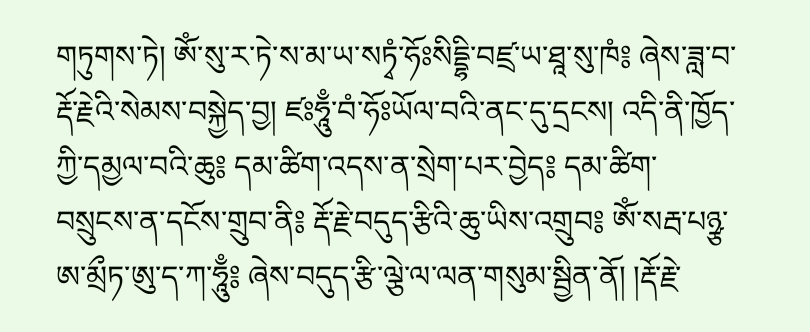གཏུགས་ཏེ། ཨོཾ་སུ་ར་ཏེ་ས་མ་ཡ་སཏྭཾ་ཧོཿསིདྡྷི་བཛྲ་ཡ་ཐཱ་སུ་ཁཾ༔ ཞེས་ཟླ་བ་རྡོ་རྗེའི་སེམས་བསྐྱེད་བྱ། ཛཿཧཱུྃ་བཾ་ཧོཿཡོལ་བའི་ནང་དུ་དྲངས། འདི་ནི་ཁྱོད་ཀྱི་དམྱལ་བའི་ཆུ༔ དམ་ཚིག་འདས་ན་སྲེག་པར་བྱེད༔ དམ་ཚིག་བསྲུངས་ན་དངོས་གྲུབ་ནི༔ རྡོ་རྗེ་བདུད་རྩིའི་ཆུ་ཡིས་འགྲུབ༔ ཨོཾ་སརྦ་པཉྩ་ཨ་མྲྀཏ་ཨུ་ད་ཀ་ཧཱུྃ༔ ཞེས་བདུད་རྩི་ལྕེ་ལ་ལན་གསུམ་སྦྱིན་ནོ། །རྡོ་རྗེ་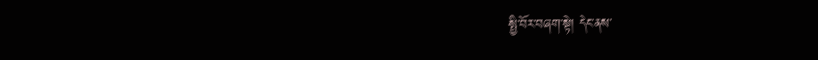སྤྱི་བོར་བཞག་སྟེ། དེང་ནས་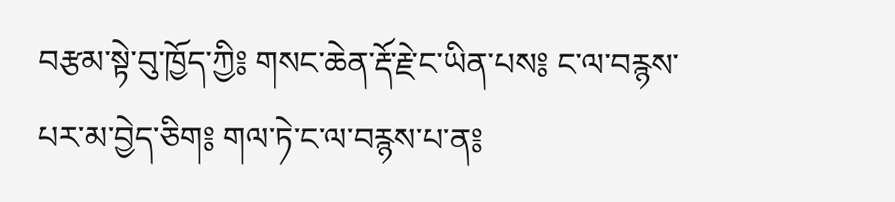བརྩམ་སྟེ་བུ་ཁྱོད་ཀྱི༔ གསང་ཆེན་རྡོ་རྗེ་ང་ཡིན་པས༔ ང་ལ་བརྙས་པར་མ་བྱེད་ཅིག༔ གལ་ཏེ་ང་ལ་བརྙས་པ་ན༔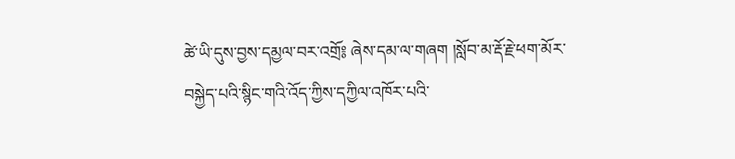ཚེ་ཡི་དུས་བྱས་དམྱལ་བར་འགྲོ༔ ཞེས་དམ་ལ་གཞག །སློབ་མ་རྡོ་རྗེ་ཕག་མོར་བསྐྱེད་པའི་སྙིང་གའི་འོད་ཀྱིས་དཀྱིལ་འཁོར་པའི་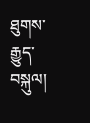ཐུགས་རྒྱུད་བསྐུལ།